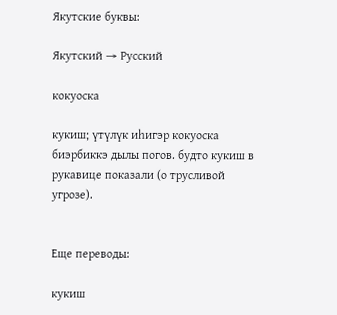Якутские буквы:

Якутский → Русский

кокуоска

кукиш; үтүлүк иһигэр кокуоска биэрбиккэ дылы погов. будто кукиш в рукавице показали (о трусливой угрозе).


Еще переводы:

кукиш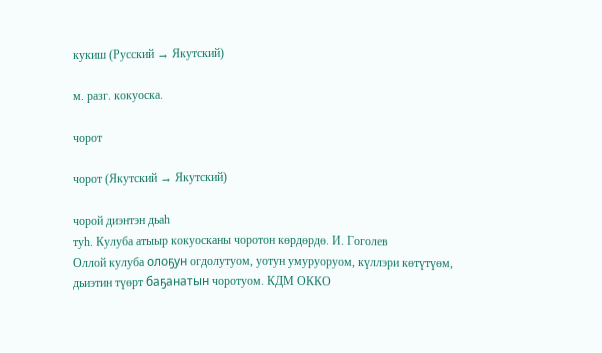кукиш (Русский → Якутский)

м. разг. кокуоска.

чорот

чорот (Якутский → Якутский)

чорой диэнтэн дьаһ
туһ. Кулуба атыыр кокуосканы чоротон көрдөрдө. И. Гоголев
Оллой кулуба олоҕун огдолутуом, уотун умуруоруом, күллэри көтүтүөм, дьиэтин түөрт баҕанатын чоротуом. КДМ ОККО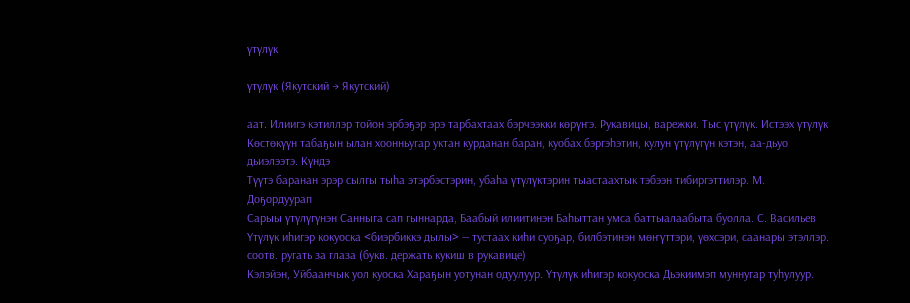үтүлүк

үтүлүк (Якутский → Якутский)

аат. Илиигэ кэтиллэр тойон эрбэҕэр эрэ тарбахтаах бэрчээкки көрүҥэ. Рукавицы, варежки. Тыс үтүлүк. Истээх үтүлүк
Көстөкүүн табаҕын ылан хоонньугар уктан курданан баран, куобах бэргэһэтин, кулун үтүлүгүн кэтэн, аа-дьуо дьиэлээтэ. Күндэ
Түүтэ баранан эрэр сылгы тыһа этэрбэстэрин, убаһа үтүлүктэрин тыастаахтык тэбээн тибиргэттилэр. М. Доҕордуурап
Сарыы үтүлүгүнэн Санныга сап гыннарда, Баабый илиитинэн Баһыттан умса баттыалаабыта буолла. С. Васильев
Үтүлүк иһигэр кокуоска <биэрбиккэ дылы> — тустаах киһи суоҕар, билбэтинэн мөҥүттэри, үөхсэри, саанары этэллэр. соотв. ругать за глаза (букв. держать кукиш в рукавице)
Кэлэйэн, Уйбаанчык уол куоска Хараҕын уотунан одуулуур. Үтүлүк иһигэр кокуоска Дьэкиимэп муннугар туһулуур.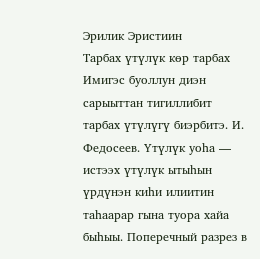Эрилик Эристиин
Тарбах үтүлүк көр тарбах
Имигэс буоллун диэн сарыыттан тигиллибит тарбах үтүлүгү биэрбитэ. И. Федосеев. Үтүлүк уоһа — истээх үтүлүк ытыһын үрдүнэн киһи илиитин таһаарар гына туора хайа быһыы. Поперечный разрез в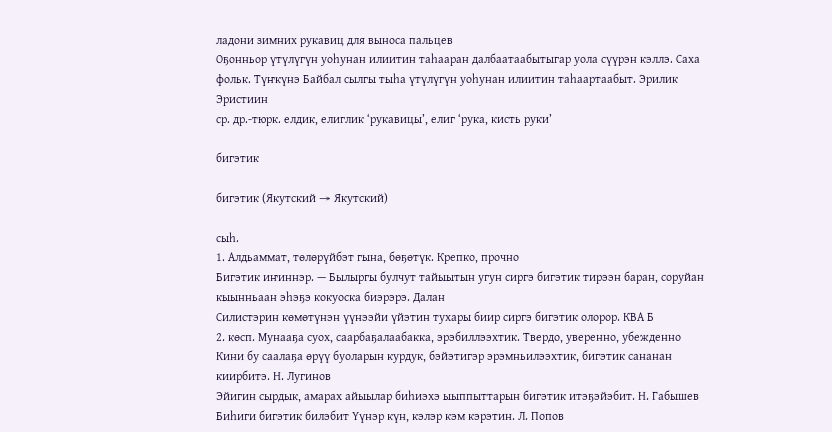ладони зимних рукавиц для выноса пальцев
Оҕонньор үтүлүгүн уоһунан илиитин таһааран далбаатаабытыгар уола сүүрэн кэллэ. Саха фольк. Түҥкүнэ Байбал сылгы тыһа үтүлүгүн уоһунан илиитин таһаартаабыт. Эрилик Эристиин
ср. др.-тюрк. елдик, елиглик ‘рукавицы’, елиг ‘рука, кисть руки’

бигэтик

бигэтик (Якутский → Якутский)

сыһ.
1. Алдьаммат, төлөрүйбэт гына, бөҕөтүк. Крепко, прочно
Бигэтик иҥиннэр. — Былыргы булчут тайыытын угун сиргэ бигэтик тирээн баран, соруйан кыынньаан эһэҕэ кокуоска биэрэрэ. Далан
Силистэрин көмөтүнэн үүнээйи үйэтин тухары биир сиргэ бигэтик олорор. КВА Б
2. көсп. Мунааҕа суох, саарбаҕалаабакка, эрэбиллээхтик. Твердо, уверенно, убежденно
Кини бу саалаҕа өрүү буоларын курдук, бэйэтигэр эрэмньилээхтик, бигэтик сананан киирбитэ. Н. Лугинов
Эйигин сырдык, амарах айыылар биһиэхэ ыыппыттарын бигэтик итэҕэйэбит. Н. Габышев
Биһиги бигэтик билэбит Үүнэр күн, кэлэр кэм кэрэтин. Л. Попов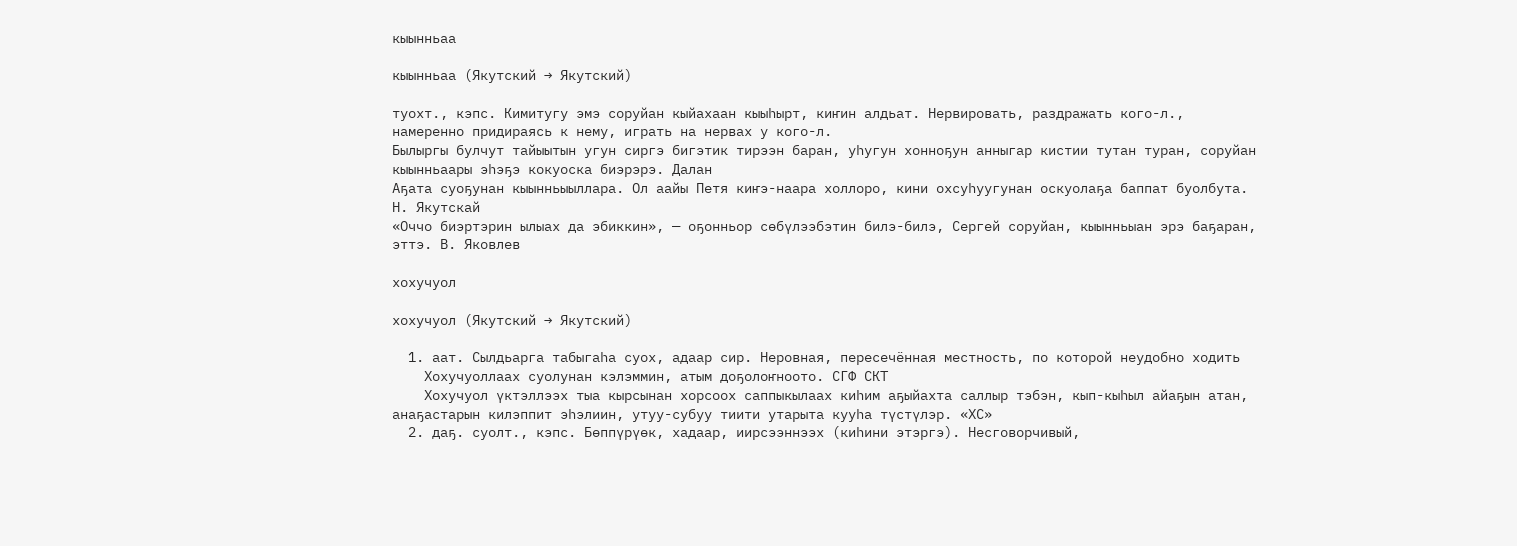кыынньаа

кыынньаа (Якутский → Якутский)

туохт., кэпс. Кимитугу эмэ соруйан кыйахаан кыыһырт, киҥин алдьат. Нервировать, раздражать кого-л., намеренно придираясь к нему, играть на нервах у кого-л.
Былыргы булчут тайыытын угун сиргэ бигэтик тирээн баран, уһугун хонноҕун анныгар кистии тутан туран, соруйан кыынньаары эһэҕэ кокуоска биэрэрэ. Далан
Аҕата суоҕунан кыынньыыллара. Ол аайы Петя киҥэ-наара холлоро, кини охсуһуугунан оскуолаҕа баппат буолбута. Н. Якутскай
«Оччо биэртэрин ылыах да эбиккин», — оҕонньор сөбүлээбэтин билэ-билэ, Сергей соруйан, кыынньыан эрэ баҕаран, эттэ. В. Яковлев

хохучуол

хохучуол (Якутский → Якутский)

  1. аат. Сылдьарга табыгаһа суох, адаар сир. Неровная, пересечённая местность, по которой неудобно ходить
    Хохучуоллаах суолунан кэлэммин, атым доҕолоҥноото. СГФ СКТ
    Хохучуол үктэллээх тыа кырсынан хорсоох саппыкылаах киһим аҕыйахта саллыр тэбэн, кып-кыһыл айаҕын атан, анаҕастарын килэппит эһэлиин, утуу-субуу тиити утарыта кууһа түстүлэр. «ХС»
  2. даҕ. суолт., кэпс. Бөппүрүөк, хадаар, иирсээннээх (киһини этэргэ). Несговорчивый,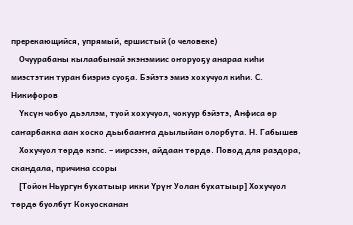пререкающийся, упрямый, ершистый (о человеке)
    Очуурабаны кылаабынай экэнэмиис оҥоруоҕу анараа киһи миэстэтин туран биэриэ суоҕа. Бэйэтэ эмиэ хохучуол киһи. С. Никифоров
    Үксүн чобуо дьэллэм, туой хохучуол, чокуур бэйэтэ, Анфиса өр саҥарбакка аан хоско дьыбааҥҥа дьылыйан олорбута. Н. Габышев
    Хохучуол төрдө кэпс. – иирсээн, айдаан төрдө. Повод для раздора, скандала, причина ссоры
    [Тойон Ньургун бухатыыр икки Үрүҥ Уолан бухатыыр] Хохучуол төрдө буолбут Кокуосканан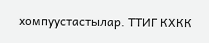хомпуустастылар. ТТИГ КХКК